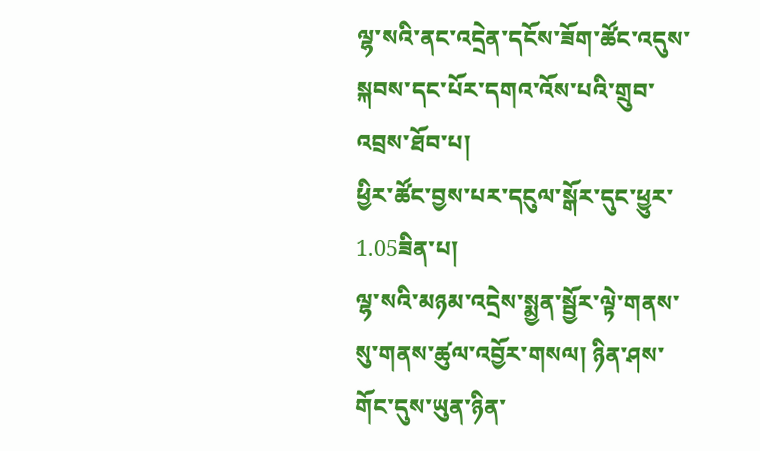ལྷ་སའི་ནང་འདྲེན་དངོས་ཟོག་ཚོང་འདུས་སྐབས་དང་པོར་དགའ་འོས་པའི་གྲུབ་འབྲས་ཐོབ་པ།
ཕྱིར་ཚོང་བྱས་པར་དངུལ་སྒོར་དུང་ཕྱུར་1.05ཟིན་པ།
ལྷ་སའི་མཉམ་འདྲེས་སྨྱན་སྦྱོར་ལྟེ་གནས་སུ་གནས་ཚུལ་འབྱོར་གསལ། ཉིན་ཤས་གོང་དུས་ཡུན་ཉིན་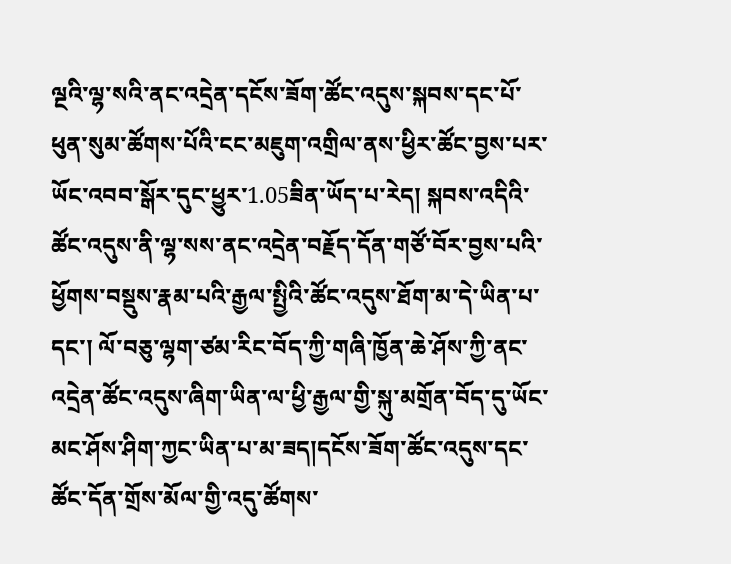ལྔའི་ལྷ་སའི་ནང་འདྲེན་དངོས་ཟོག་ཚོང་འདུས་སྐབས་དང་པོ་ཕུན་སུམ་ཚོགས་པོའི་ངང་མཇུག་འགྲིལ་ནས་ཕྱིར་ཚོང་བྱས་པར་ཡོང་འབབ་སྒོར་དུང་ཕྱུར་1.05ཟིན་ཡོད་པ་རེད། སྐབས་འདིའི་ཚོང་འདུས་ནི་ལྷ་སས་ནང་འདྲེན་བརྗོད་དོན་གཙོ་བོར་བྱས་པའི་ཕྱོགས་བསྡུས་རྣམ་པའི་རྒྱལ་སྤྱིའི་ཚོང་འདུས་ཐོག་མ་དེ་ཡིན་པ་དང་། ལོ་བཅུ་ལྷག་ཙམ་རིང་བོད་ཀྱི་གཞི་ཁྱོན་ཆེ་ཤོས་ཀྱི་ནང་འདྲེན་ཚོང་འདུས་ཞིག་ཡིན་ལ་ཕྱི་རྒྱལ་གྱི་སྐུ་མགྲོན་བོད་དུ་ཡོང་མང་ཤོས་ཤིག་ཀྱང་ཡིན་པ་མ་ཟད།དངོས་ཟོག་ཚོང་འདུས་དང་ཚོང་དོན་གྲོས་མོལ་གྱི་འདུ་ཚོགས་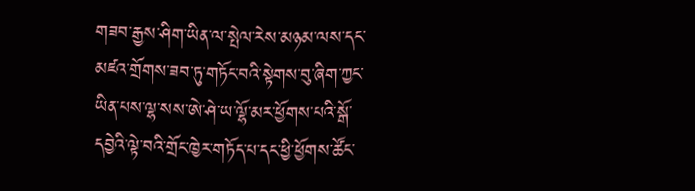གཟབ་རྒྱས་ཤིག་ཡིན་ལ་སྤེལ་རེས་མཉམ་ལས་དང་མཛའ་གྲོགས་ཟབ་ཏུ་གཏོང་བའི་སྟེགས་བུ་ཞིག་ཀྱང་ཡིན་པས་ལྷ་སས་ཨེ་ཤེ་ཡ་ལྷོ་མར་ཕྱོགས་པའི་སྒོ་དབྱེའི་ལྟེ་བའི་གྲོང་ཁྱེར་གཏོད་པ་དང་ཕྱི་ཕྱོགས་ཚོང་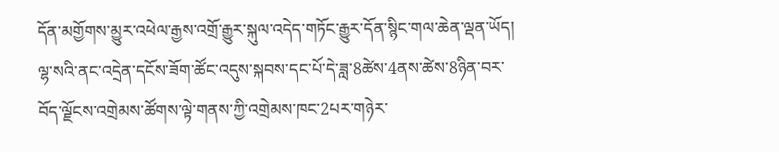དོན་མགྱོགས་མྱུར་འཕེལ་རྒྱས་འགྲོ་རྒྱུར་སྐུལ་འདེད་གཏོང་རྒྱུར་དོན་སྙིང་གལ་ཆེན་ལྡན་ཡོད།
ལྷ་སའི་ནང་འདྲེན་དངོས་ཟོག་ཚོང་འདུས་སྐབས་དང་པོ་དེ་ཟླ་8ཚེས་4ནས་ཚེས་8ཉིན་བར་བོད་ལྗོངས་འགྲེམས་ཚོགས་ལྟེ་གནས་ཀྱི་འགྲེམས་ཁང་2པར་གཉེར་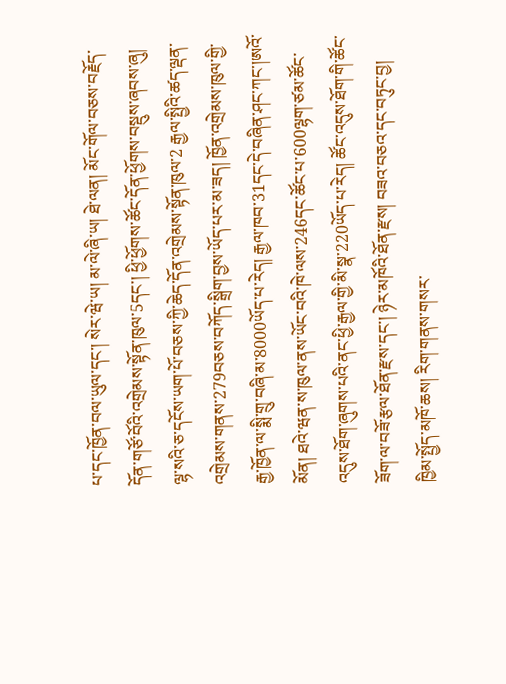པ་དང་ཁྱོན་བལ་ཡུལ་དང་། སེར་ཝེ་ཡ། མ་ལེ་ཞི་ཡ། ཐེ་ལན། མོང་གོལ་བཅས་བརྗོད་དོན་གཙོ་བོའི་འགྲེམས་སྟོན་ཁུལ་5དང་། ཕྱི་ཕྱོགས་ཚོང་དོན་ཕྱོགས་བསྡུས་ཞབས་ཞུ། ལྷ་སའི་ཅ་དངོས་ཡག་པོ་བཅས་ཀྱི་ཆེད་དོན་འགྲེམས་སྟོན་ཁུལ་2 རྒྱལ་སྤྱིའི་ཚད་ལྡན་འགྲེམས་གནས་279བཅས་བཀོད་སྒྲིག་བྱས་ཡོད་པར་མ་ཟད། ཁྱོན་འགྲེམས་ཁུལ་གྱི་རྒྱ་ཁྱོན་ལ་སྨི་གྲུ་བཞི་མ་8000ཡོད་པ་རེད། རྒྱལ་ཁབ་31དང་དེ་བཞིན་ཤང་ཀང་།ཨའོ་མོན། ཐའེ་ཝན་ས་ཁུལ་ནས་ཡོང་བའི་ཁེ་ལས་246དང་ཚོང་པ་600ལྷག་ཙམ་ཚོང་འདུས་ཐོག་ཞུགས་པའི་ནང་ཕྱི་རྒྱལ་གྱི་མི་སྣ་220ཡོད་པ་རེད། ཚོང་འདུས་ཐོག་གི་ཚོང་ཟོག་ལ་བཟོ་རྩལ་ཐོན་རྫས་དང་། ཉེར་མཁོའི་ཐོན་རྫས། བཟའ་བཅའ་དང་བཏུང་བྱ། ཁྱིམ་སྤྱོད་མཁོ་ཆས། རིག་གནས་གསར་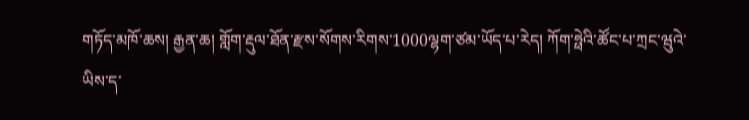གཏོད་མཁོ་ཆས། རྒྱན་ཆ། གློག་རྡུལ་ཐོན་རྫས་སོགས་རིགས་1000ལྷག་ཙམ་ཡོད་པ་རེད། ཀོག་ཧྥེའི་ཚོང་པ་ཀྲང་ཝུའེ་ཡིས་ད་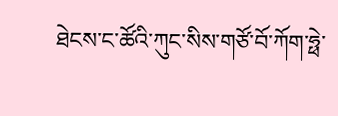ཐེངས་ང་ཚོའི་ཀུང་སིས་གཙོ་བོ་ཀོག་ཧྥེ་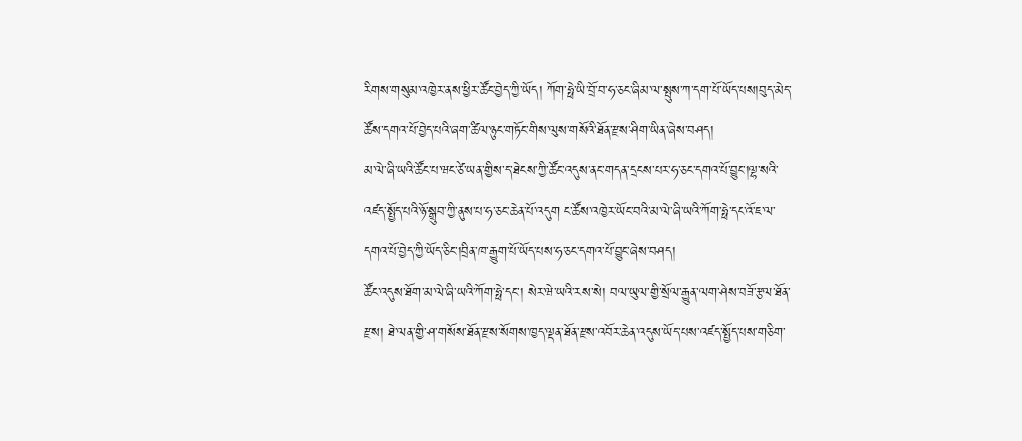རིགས་གསུམ་འཁྱེར་ནས་ཕྱིར་ཚོང་བྱེད་ཀྱི་ཡོད། ཀོག་ཧྥེ་ཡི་བྲོ་བ་ཧ་ཅང་ཞིམ་ལ་སྤུས་ཀ་དག་པོ་ཡོད་པས།བུད་མེད་ཚོས་དགའ་པོ་བྱེད་པའི་ཞག་ཚིལ་ཉུང་གཏོང་གིས་ལུས་གསོའི་ཐོན་རྫས་ཤིག་ཡིན་ཞེས་བཤད།
མ་ལེ་ཞི་ཡའི་ཚོང་པ་ཝང་ཙེ་ཡན་གྱིས་ད་ཐེངས་ཀྱི་ཚོང་འདུས་ནང་གདན་དྲངས་པར་ཧ་ཅང་དགའ་པོ་བྱུང་།ལྷ་སའི་འཛད་སྤྱོད་པའི་ཉོ་སྒྲུབ་ཀྱི་ནུས་པ་ཧ་ཅང་ཆེན་པོ་འདུག ང་ཚོས་འཁྱེར་ཡོང་བའི་མ་ལེ་ཞི་ཡའི་ཀོག་ཧྥེ་དང་འོ་ཇ་ལ་དགའ་པོ་བྱེད་ཀྱི་ཡོད་ཅིང་།བྲིན་ཁ་རྒྱུག་པོ་ཡོད་པས་ཧ་ཅང་དགའ་པོ་བྱུང་ཞེས་བཤད།
ཚོང་འདུས་ཐོག་མ་ལེ་ཞི་ཡའི་ཀོག་ཧྥེ་དང་། སེར་ཝེ་ཡའི་རས་སེ། བལ་ཡུལ་གྱི་སྲོལ་རྒྱུན་ལག་ཤེས་བཟོ་རྩལ་ཐོན་རྫས། ཐེ་ལན་གྱི་ཤ་གསོས་ཐོན་རྫས་སོགས་ཁྱད་ལྡན་ཐོན་རྫས་འབོར་ཆེན་འདུས་ཡོད་པས་འཛད་སྤྱོད་པས་གཅིག་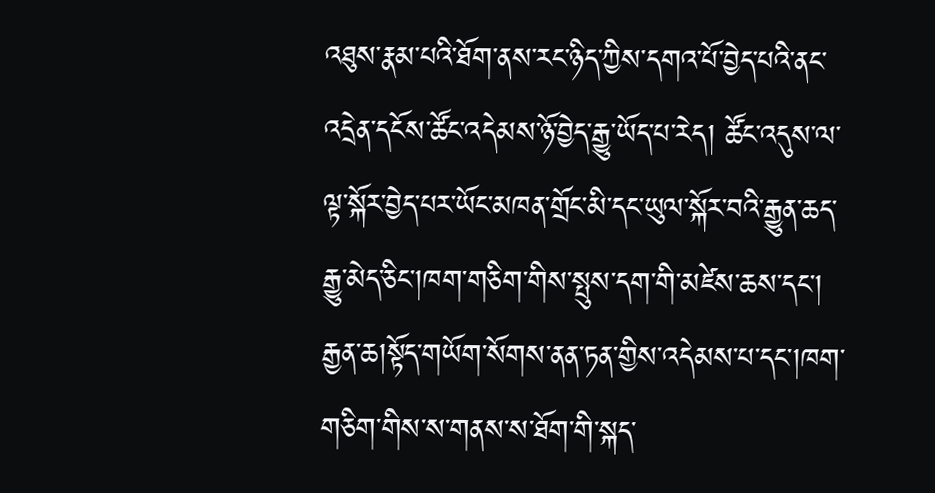འཐུས་རྣམ་པའི་ཐོག་ནས་རང་ཉིད་ཀྱིས་དགའ་པོ་བྱེད་པའི་ནང་འདྲེན་དངོས་ཚོང་འདེམས་ཉོ་བྱེད་རྒྱུ་ཡོད་པ་རེད། ཚོང་འདུས་ལ་ལྟ་སྐོར་བྱེད་པར་ཡོང་མཁན་གྲོང་མི་དང་ཡུལ་སྐོར་བའི་རྒྱུན་ཆད་རྒྱུ་མེད་ཅིང་།ཁག་གཅིག་གིས་སྤུས་དག་གི་མཛེས་ཆས་དང་། རྒྱན་ཆ།སྟོད་གཡོག་སོགས་ནན་ཏན་གྱིས་འདེམས་པ་དང་།ཁག་གཅིག་གིས་ས་གནས་ས་ཐོག་གི་སྐད་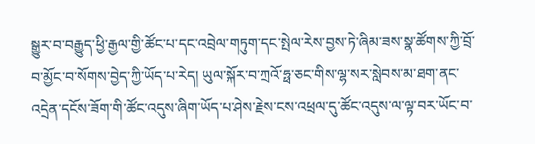སྒྱུར་བ་བརྒྱུད་ཕྱི་རྒྱལ་གྱི་ཚོང་པ་དང་འབྲེལ་གཏུག་དང་སྤེལ་རེས་བྱས་ཏེ་ཞིམ་ཟས་སྣ་ཚོགས་ཀྱི་བྲོ་བ་མྱོང་བ་སོགས་བྱེད་ཀྱི་ཡོད་པ་རེད། ཡུལ་སྐོར་བ་ཀྲའོ་ཧྥ་ཅང་གིས་ལྷ་སར་སླེབས་མ་ཐག་ནང་འདྲེན་དངོས་ཟོག་གི་ཚོང་འདུས་ཞིག་ཡོད་པ་ཤེས་རྗེས་ངས་འཕྲལ་དུ་ཚོང་འདུས་ལ་ལྟ་བར་ཡོང་བ་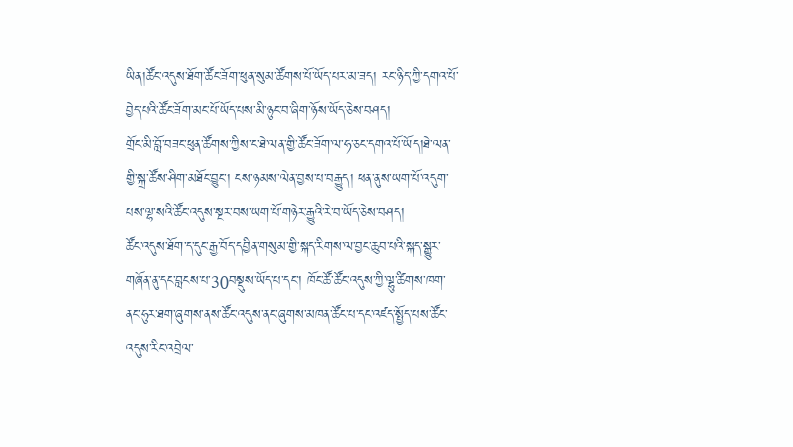ཡིན།ཚོང་འདུས་ཐོག་ཚོང་ཟོག་ཕུན་སུམ་ཚོགས་པོ་ཡོད་པར་མ་ཟད། རང་ཉིད་ཀྱི་དགའ་པོ་བྱེད་པའི་ཚོང་ཟོག་མང་པོ་ཡོད་པས་མི་ཉུང་བ་ཞིག་ཉོས་ཡོད་ཅེས་བཤད།
གྲོང་མི་བློ་བཟང་ཕུན་ཚོགས་ཀྱིས་ང་ཐེ་ལན་གྱི་ཚོང་ཟོག་ལ་ཧ་ཅང་དགའ་པོ་ཡོད།ཐེ་ལན་གྱི་སྐྲ་ཚོས་ཤིག་མཐོང་བྱུང་། ངས་ཉམས་ལེན་བྱས་པ་བརྒྱུད། ཕན་ནུས་ཡག་པོ་འདུག་པས་ལྷ་སའི་ཚོང་འདུས་སྔར་བས་ཡག་པོ་གཉེར་རྒྱུའི་རེ་བ་ཡོད་ཅེས་བཤད།
ཚོང་འདུས་ཐོག་ད་དུང་རྒྱ་བོད་དབྱིན་གསུམ་གྱི་སྐད་རིགས་ལ་བྱང་ཆུབ་པའི་སྐད་སྒྱུར་གཞོན་ནུ་དང་བླངས་པ་30བསྡུས་ཡོད་པ་དང་། ཁོང་ཚོ་ཚོང་འདུས་ཀྱི་ལྷུ་ཚིགས་ཁག་ནང་ཧུར་ཐག་ཞུགས་ནས་ཚོང་འདུས་ནང་ཞུགས་མཁན་ཚོང་པ་དང་འཛད་སྤྱོད་པས་ཚོང་འདུས་རིང་འབྲེལ་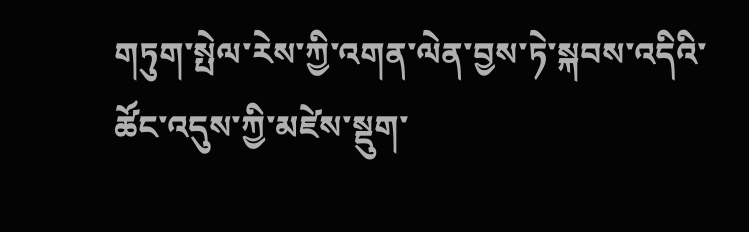གཏུག་སྤེལ་རེས་ཀྱི་འགན་ལེན་བྱས་ཏེ་སྐབས་འདིའི་ཚོང་འདུས་ཀྱི་མཛེས་སྡུག་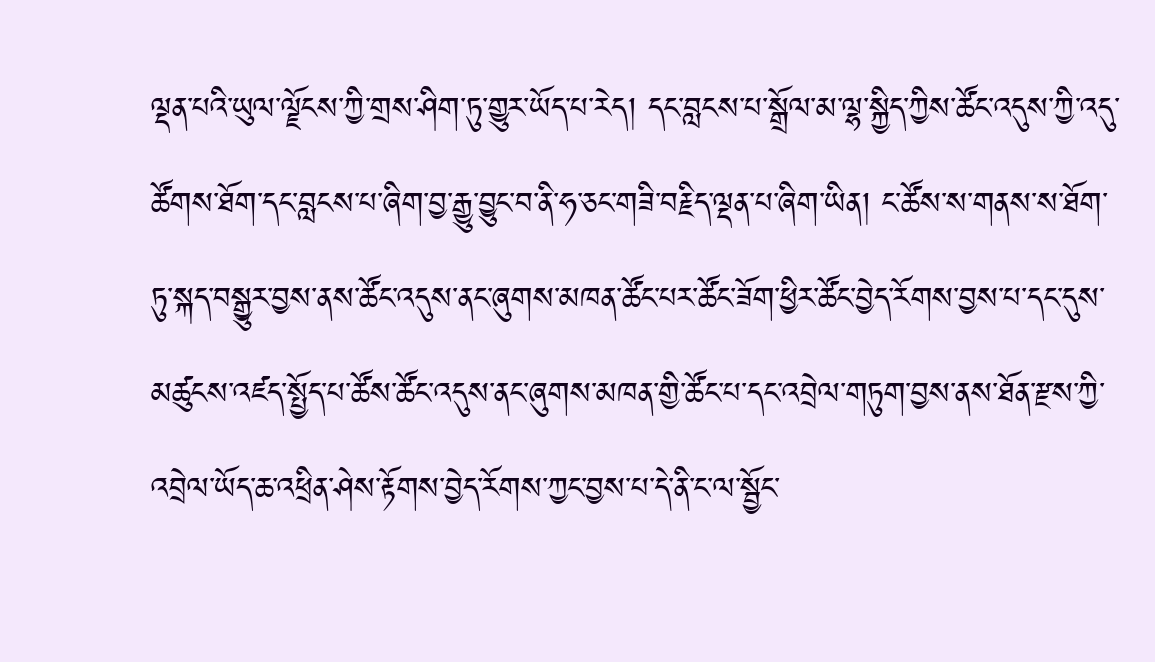ལྡན་པའི་ཡུལ་ལྗོངས་ཀྱི་གྲས་ཤིག་ཏུ་གྱུར་ཡོད་པ་རེད། དང་བླངས་པ་སྒྲོལ་མ་ལྷ་སྐྱིད་ཀྱིས་ཚོང་འདུས་ཀྱི་འདུ་ཚོགས་ཐོག་དང་བླངས་པ་ཞིག་བྱ་རྒྱུ་བྱུང་བ་ནི་ཧ་ཅང་གཟི་བརྗིད་ལྡན་པ་ཞིག་ཡིན། ང་ཚོས་ས་གནས་ས་ཐོག་ཏུ་སྐད་བསྒྱུར་བྱས་ནས་ཚོང་འདུས་ནང་ཞུགས་མཁན་ཚོང་པར་ཚོང་ཟོག་ཕྱིར་ཚོང་བྱེད་རོགས་བྱས་པ་དང་དུས་མཚུངས་འཛད་སྤྱོད་པ་ཚོས་ཚོང་འདུས་ནང་ཞུགས་མཁན་གྱི་ཚོང་པ་དང་འབྲེལ་གཏུག་བྱས་ནས་ཐོན་རྫས་ཀྱི་འབྲེལ་ཡོད་ཆ་འཕྲིན་ཤེས་རྟོགས་བྱེད་རོགས་ཀྱང་བྱས་པ་དེ་ནི་ང་ལ་སྦྱོང་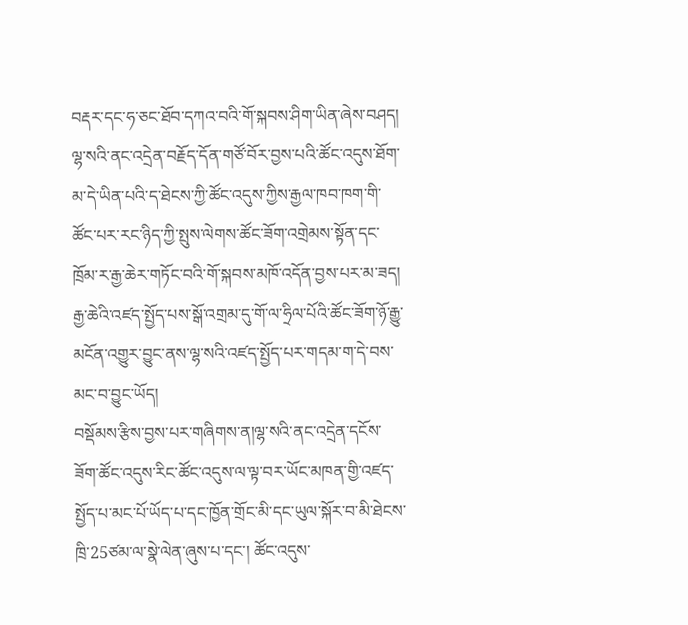བརྡར་དང་ཧ་ཅང་ཐོབ་དཀའ་བའི་གོ་སྐབས་ཤིག་ཡིན་ཞེས་བཤད།
ལྷ་སའི་ནང་འདྲེན་བརྗོད་དོན་གཙོ་བོར་བྱས་པའི་ཚོང་འདུས་ཐོག་མ་དེ་ཡིན་པའི་ད་ཐེངས་ཀྱི་ཚོང་འདུས་ཀྱིས་རྒྱལ་ཁབ་ཁག་གི་ཚོང་པར་རང་ཉིད་ཀྱི་སྤུས་ལེགས་ཚོང་ཟོག་འགྲེམས་སྟོན་དང་ཁྲོམ་ར་རྒྱ་ཆེར་གཏོང་བའི་གོ་སྐབས་མཁོ་འདོན་བྱས་པར་མ་ཟད། རྒྱ་ཆེའི་འཛད་སྤྱོད་པས་སྒོ་འགྲམ་དུ་གོ་ལ་ཧྲིལ་པོའི་ཚོང་ཟོག་ཉོ་རྒྱུ་མངོན་འགྱུར་བྱུང་ནས་ལྷ་སའི་འཛད་སྤྱོད་པར་གདམ་ག་དེ་བས་མང་བ་བྱུང་ཡོད།
བསྡོམས་རྩིས་བྱས་པར་གཞིགས་ན།ལྷ་སའི་ནང་འདྲེན་དངོས་ཟོག་ཚོང་འདུས་རིང་ཚོང་འདུས་ལ་ལྟ་བར་ཡོང་མཁན་གྱི་འཛད་སྤྱོད་པ་མང་པོ་ཡོད་པ་དང་ཁྱོན་གྲོང་མི་དང་ཡུལ་སྐོར་བ་མི་ཐེངས་ཁྲི་25ཙམ་ལ་སྣེ་ལེན་ཞུས་པ་དང་། ཚོང་འདུས་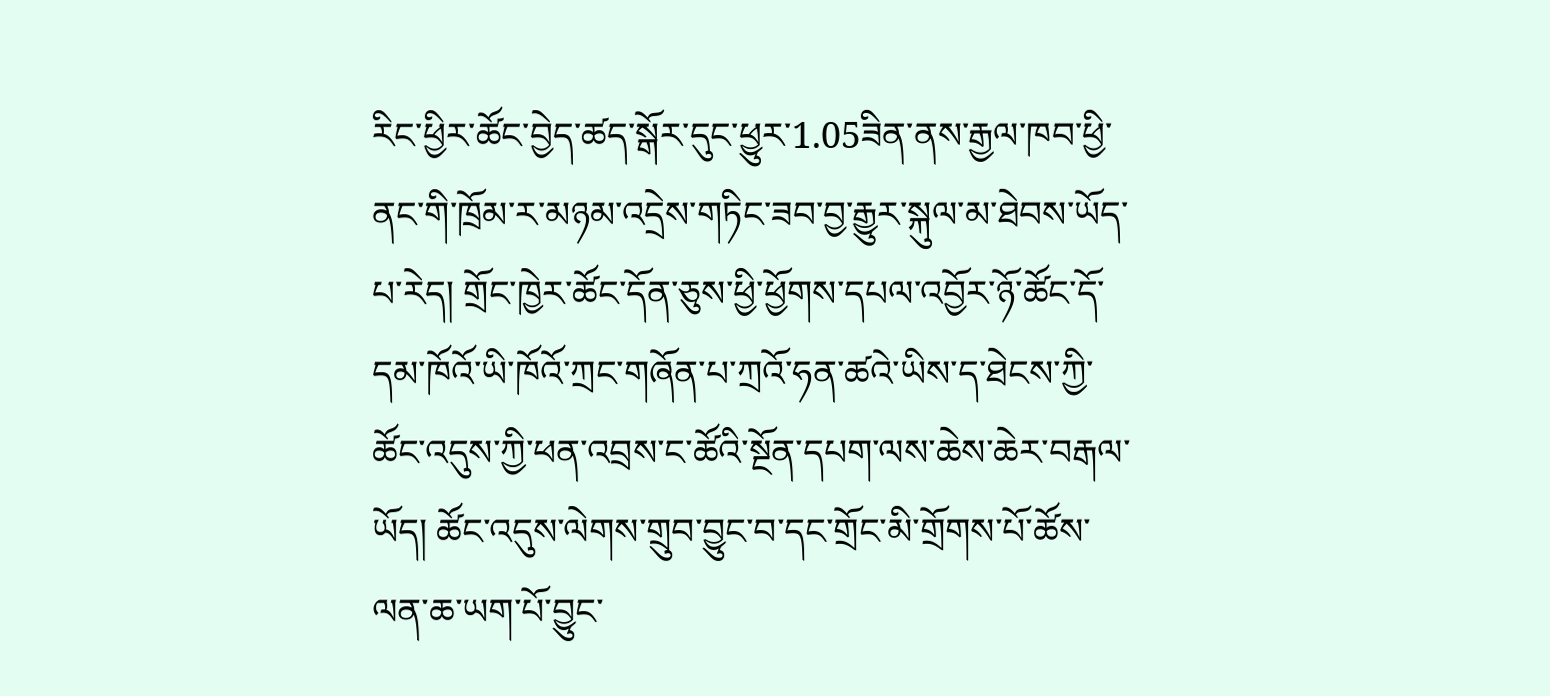རིང་ཕྱིར་ཚོང་བྱེད་ཚད་སྒོར་དུང་ཕྱུར་1.05ཟིན་ནས་རྒྱལ་ཁབ་ཕྱི་ནང་གི་ཁྲོམ་ར་མཉམ་འདྲེས་གཏིང་ཟབ་བྱ་རྒྱུར་སྐུལ་མ་ཐེབས་ཡོད་པ་རེད། གྲོང་ཁྱེར་ཚོང་དོན་ཅུས་ཕྱི་ཕྱོགས་དཔལ་འབྱོར་ཉོ་ཚོང་དོ་དམ་ཁོའོ་ཡི་ཁོའོ་ཀྲང་གཞོན་པ་ཀྲའོ་ཧན་ཚའེ་ཡིས་ད་ཐེངས་ཀྱི་ཚོང་འདུས་ཀྱི་ཕན་འབྲས་ང་ཚོའི་སྔོན་དཔག་ལས་ཆེས་ཆེར་བརྒལ་ཡོད། ཚོང་འདུས་ལེགས་གྲུབ་བྱུང་བ་དང་གྲོང་མི་གྲོགས་པོ་ཚོས་ལན་ཆ་ཡག་པོ་བྱུང་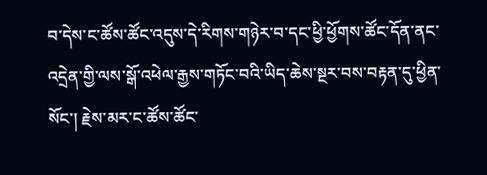བ་དེས་ང་ཚོས་ཚོང་འདུས་དེ་རིགས་གཉེར་བ་དང་ཕྱི་ཕྱོགས་ཚོང་དོན་ནང་འདྲེན་གྱི་ལས་སྒོ་འཕེལ་རྒྱས་གཏོང་བའི་ཡིད་ཆེས་སྔར་བས་བརྟན་དུ་ཕྱིན་སོང་། རྗེས་མར་ང་ཚོས་ཚོང་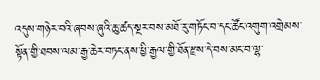འདུས་གཉེར་བའི་ཞབས་ཞུའི་ཆུ་ཚད་སྔར་བས་མཐོ་རུ་གཏོང་བ་དང་ཚོང་འགུག་འགྲེམས་སྟོན་གྱི་ཐབས་ལམ་རྒྱ་ཆེར་བཏང་ནས་ཕྱི་རྒྱལ་གྱི་ཐོན་རྫས་དེ་བས་མང་བ་ལྷ་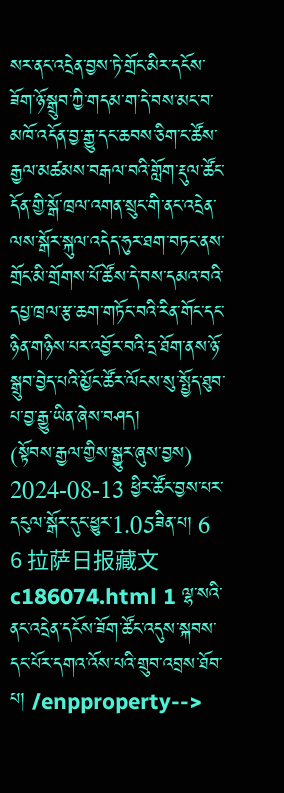སར་ནང་འདྲེན་བྱས་ཏེ་གྲོང་མིར་དངོས་ཟོག་ཉོ་སྒྲུབ་ཀྱི་གདམ་ག་དེ་བས་མང་བ་མཁོ་འདོན་བྱ་རྒྱུ་དང་ཆབས་ཅིག་ང་ཚོས་རྒྱལ་མཚམས་བརྒལ་བའི་གློག་རྡུལ་ཚོང་དོན་གྱི་སྒོ་ཁྲལ་འགན་སྲུང་གི་ནང་འདྲེན་ལས་སྒོར་སྐུལ་འདེད་ཧུར་ཐག་བཏང་ནས་གྲོང་མི་གྲོགས་པོ་ཚོས་དེ་བས་དམའ་བའི་དཔྱ་ཁྲལ་རྩ་ཆག་གཏོང་བའི་རིན་གོང་དང་ཉིན་གཉིས་པར་འབྱོར་བའི་དྲ་ཐོག་ནས་ཉོ་སྒྲུབ་བྱེད་པའི་མྱོང་ཚོར་ལོངས་སུ་སྤྱོད་ཐུབ་པ་བྱ་རྒྱུ་ཡིན་ཞེས་བཤད།
(སྟོབས་རྒྱལ་གྱིས་སྒྱུར་ཞུས་བྱས)
2024-08-13 ཕྱིར་ཚོང་བྱས་པར་དངུལ་སྒོར་དུང་ཕྱུར་1.05ཟིན་པ། 6 6 拉萨日报藏文 c186074.html 1 ལྷ་སའི་ནང་འདྲེན་དངོས་ཟོག་ཚོང་འདུས་སྐབས་དང་པོར་དགའ་འོས་པའི་གྲུབ་འབྲས་ཐོབ་པ། /enpproperty-->